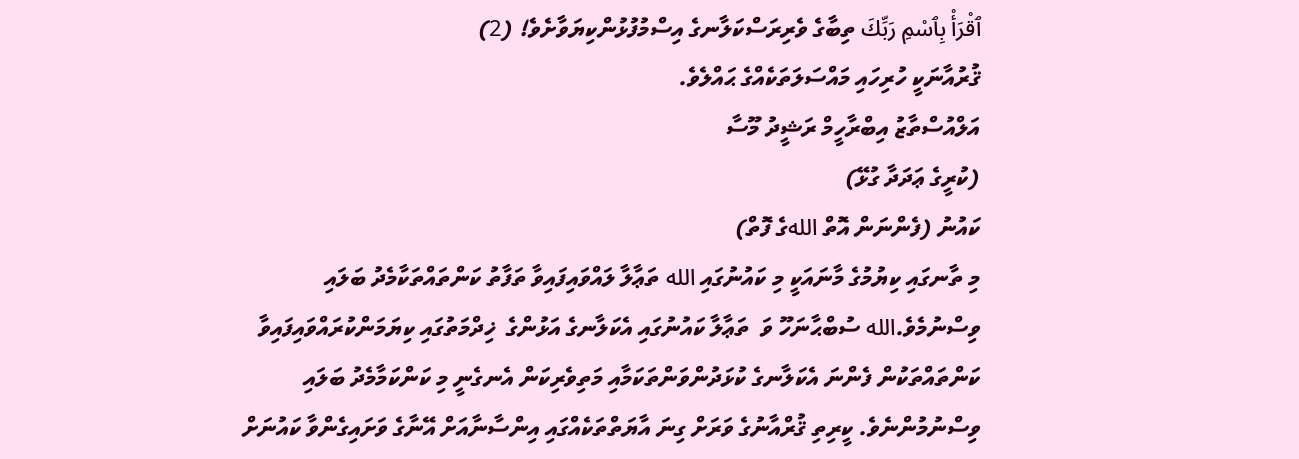ٱقْرَأْ بِٱسْمِ رَبِّكَ ތިބާގެ ވެރިރަސްކަލާނގެ އިސްމުފުޅުންކިޔަވާށެވެ! (2)
ޤުރުއާނަކީ ހުރިހައި މައްސަލަތަކެއްގެ ޙައްލެވެ.
އަލްއުސްތާޒު އިބްރާހީމް ރަޝީދު މޫސާ
(ކުރީގެ ޢަދަދާ ގުޅޭ)
ކައުނު (ފެންނަން އޮތް اللهގެ ފޮތް)
މި ތާނގައި ކިޔުމުގެ މާނައަކީ މި ކައުނުގައި الله ތަޢާލާ ލައްވައިފައިވާ ތަފާތު ކަންތައްތަކާމެދު ބަލައި ވިސްނުމެވެ.الله ސުބްޙާނަހޫ ވަ  ތަޢާލާ ކައުނުގައި އެކަލާނގެ އަޅުންގެ  ޚިދްމަތުގައި ކިޔަމަންކުރައްވައިފައިވާ ކަންތައްތަކުން ފެންނަ އެކަލާނގެ ކުޅަދުންވަންތަކަމާއި މަތިވެރިކަން އެނގެނީ މި ކަންކަމާމެދު ބަލައި ވިސްނުމުންނެވެ. ކީރިތި ޤުރްއާނުގެ ވަރަށް ގިނަ އާޔަތްތަކެއްގައި އިންސާނާއަށް އޭނާގެ ވަށައިގެންވާ ކައުނަށް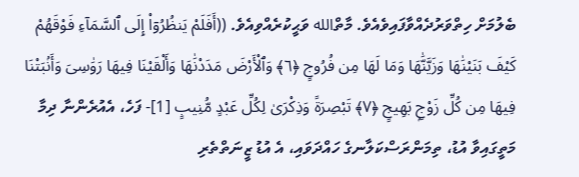ބެލުމަށް ހިތްވަރުދެއްވާފައިވެއެވެ. މާތްالله ވަޙީކުރެއްވިއެވެ. ((أَفَلَمْ يَنظُرُوٓا۟ إِلَى ٱلسَّمَآءِ فَوْقَهُمْ كَيْفَ بَنَيْنَٰهَا وَزَيَّنَّٰهَا وَمَا لَهَا مِن فُرُوجٍ ﴿٦﴾ وَٱلْأَرْضَ مَدَدْنَٰهَا وَأَلْقَيْنَا فِيهَا رَوَٰسِىَ وَأَنۢبَتْنَا فِيهَا مِن كُلِّ زَوْجِۭ بَهِيجٍ ﴿٧﴾ تَبْصِرَةً وَذِكْرَىٰ لِكُلِّ عَبْدٍ مُّنِيبٍ [1]- ފަހެ، އެއުރެންނާ ދިމާ މަތީގައިވާ އުޑު، ތިމަންރަސްކަލާނގެ ހައްދަވައި، އެ އުޑު ޒީނަތްތެރި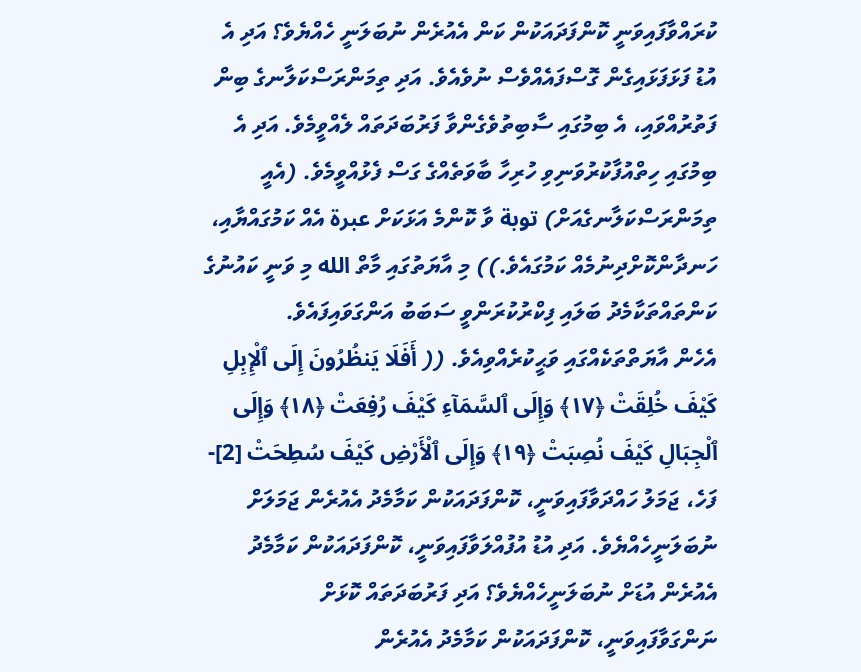ކުރައްވާފައިވަނީ ކޮންފަދައަކުން ކަން އެއުރެން ނުބަލަނީ ހެއްޔެވެ؟ އަދި އެ އުޑު ފަޅަފަޅައިގެން ގޮސްފައެއްވެސް ނުވެއެވެ. އަދި ތިމަންރަސްކަލާނގެ ބިން ފަތުރުއްވައި، އެ ބިމުގައި ސާބިތުވެގެންވާ ފަރުބަދަތައް ލެއްވީމެވެ. އަދި އެ ބިމުގައި ހިތްއުފާކުރުވަނިވި ހުރިހާ ބާވަތެއްގެ ގަސް ފެޅުއްވީމެވެ. (އެއީ ތިމަންރަސްކަލާނގެއަށް) توبة ވާ ކޮންމެ އަޅަކަށް عبرة އެއް ކަމުގައްޔާއި، ހަނދާންކޮށްދިނުމެއް ކަމުގައެވެ.)) މި އާޔަތުގައި މާތް الله މި ވަނީ ކައުނުގެ ކަންތައްތަކާމެދު ބަލައި ފިކްރުކުރަންވީ ސަބަބު އަންގަވައިފައެވެ.
އެހެން އާޔަތްތަކެއްގައި ވަޙީކުރެއްވިއެވެ. (( أَفَلَا يَنظُرُونَ إِلَى ٱلْإِبِلِ كَيْفَ خُلِقَتْ ﴿١٧﴾ وَإِلَى ٱلسَّمَآءِ كَيْفَ رُفِعَتْ ﴿١٨﴾ وَإِلَى ٱلْجِبَالِ كَيْفَ نُصِبَتْ ﴿١٩﴾ وَإِلَى ٱلْأَرْضِ كَيْفَ سُطِحَتْ [2]- ފަހެ، ޖަމަލު ހައްދަވާފައިވަނީ، ކޮންފަދައަކުން ކަމާމެދު އެއުރެން ޖަމަލަށް ނުބަލަނީހެއްޔެވެ. އަދި އުޑު އުފުއްލަވާފައިވަނީ، ކޮންފަދައަކުން ކަމާމެދު އެއުރެން އުޑަށް ނުބަލަނީހެއްޔެވެ؟ އަދި ފަރުބަދަތައް ކޮޅަށް ނަންގަވާފައިވަނީ، ކޮންފަދައަކުން ކަމާމެދު އެއުރެން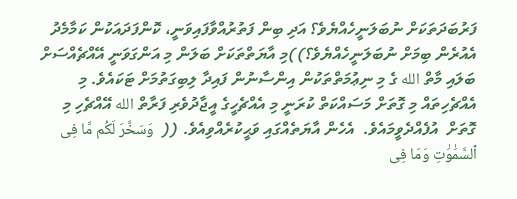ފަރުބަދަތަކަށް ނުބަލަނީހެއްޔެވެ؟ އަދި ބިން ފަތުރުއްވާފައިވަނީ، ކޮންފަދައަކުން ކަމާމެދު އެއުރެން ބިމަށް ނުބަލަނީހެއްޔެވެ؟))މި އާޔަތްތަކަށް ބަލަން މި އަންގަވަނީ އޭއްޗެއްސަށް ބަލައި މާތް الله ގެ މި ނިޢުމަތްތަކުން އިންސާނުން ފައިދާ ލިބިގަތުމަށް ޓަކައެވެ. މި އެއްޗެހިތައް މި ގޮތަށް މަސައްކަތް ކުރަނީ މި އެއްޗެހީގެ އީޖާދުވެރި ފަރާތް الله އޭއްޗެހި މި ގޮތަށް  އުފެއްދެވީމައެވެ.  އެހެން އާޔަތެއްގައި ވަޙީކުރެއްވިއެވެ. ((  وَسَخَّرَ لَكُم مَّا فِى ٱلسَّمَٰوَٰتِ وَمَا فِى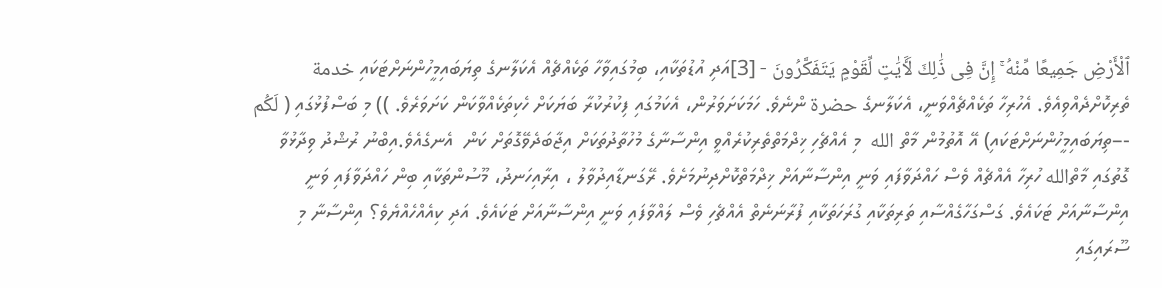ٱلْأَرْضِ جَمِيعًا مِّنْهُ ۚ إِنَّ فِى ذَٰلِكَ لَـَٔايَٰتٍ لِّقَوْمٍ يَتَفَكَّرُونَ - [3]އަދި އުޑުތަކާއި، ބިމުގައިވާހާ ތަކެއްޗެއް އެކަލާނގެ ތިޔަބައިމީހުންނަށްޓަކައި خدمة ތެރިކޮށްދެއްވިއެވެ. އެހުރިހާ ތަކެއްޗެއްވަނީ، އެކަލާނގެ حضرة ންނެވެ. ހަމަކަށަވަރުން، އެކަމުގައި ފިކުރުކުރާ ބަޔަކަށް ހެކިތަކެއްވާކަން ކަށަވަރެވެ. )) މި ބަސްފުޅުގައި ( لَكُم -–ތިޔަބައިމީހުންނަށްޓަކައި) އޭ އޮތުމުން މާތް الله  މި އެއްޗެހި ޚިދްމަތްތެރިކުރެއްވީ އިންސާނާގެ މުހުތާދުތަކަށް އިޖާބަދެވޭގޮތަށް ކަން  އެނގެއެވެ.އިބްނު ރުޝްދު ވިދާޅުވާ ގޮތުގައި މާތްالله ހުރިހާ އެއްޗެއް ވެސް ހައްދަވާފައި ވަނީ އިންސާނާއަށް ޚިދްމަތްކޮށްދިނުމަށެވެ. ރޭގަނޑާއިދުވާލު ، އިރާއިހަނދު، މޫސުންތަކާއި ބިން ހައްދަވާފައި ވަނީ އިންސާނާއަށް ޓަކައެވެ. ގަސްގަހާގެއްސާއި ތަރިތަކާއި ގުރަހަތަކާއި ފުރާނަނެތް އެއްޗެހި ވެސް ލައްވާފައި ވަނީ އިންސާނާއަށް ޓަކައެވެ. އަދި ކިއެއްހެއްޔެވެ؟ އިންސާނާ މި ސޫރައިގައި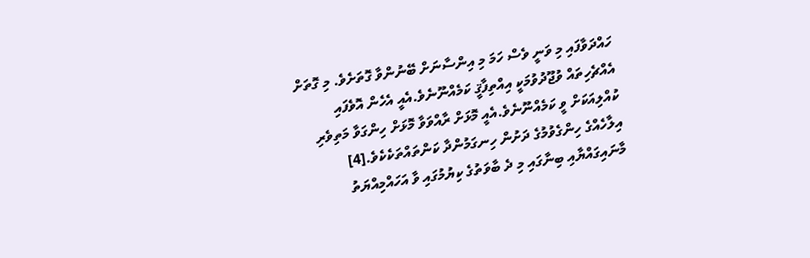ހައްދަވާފައި މި ވަނީ ވެސް ހަމަ މި އިންސާނަށް ބޭނުންވާ ގޮތަށެވެ. މި ގޮތަށް އެއްޗެހިތައް ވުޖޫދުވުމަކީ އިއްތިފާޤީ ކަމެއްނޫނެވެ.އެއީ އެހެން އޮވެފައި ކުއްލިއަކަށް ވީ ކަމެއްނޫނެވެ.އެއީ މޮޅަށް ރާއްވަވާ މޮޅަށް ހިންގަވާ މަތިވެރި އިލާހެއްގެ ހިންގެވުމުގެ ދަށުން ހިނގަމުންދާ ކަންތައްތަކެކެވެ.[4]
މާނައިގައްޔާއި ބިނާގައި މި ދެ ބާވަތުގެ ކިޔުމުގައި ވާ އަހައްމިއްޔަތު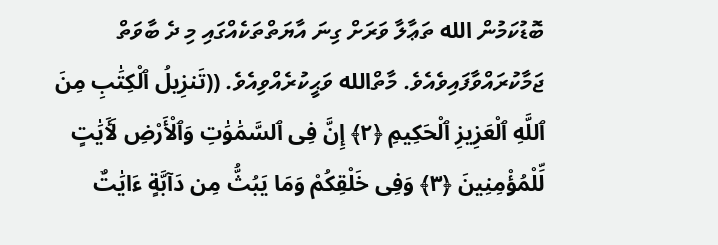ބޮޑުކަމުން الله ތަޢާލާ ވަރަށް ގިނަ އާޔަތްތަކެއްގައި މި ދެ ބާވަތް ޖަމާކުރައްވާފައިވެއެވެ. މާތްالله ވަޙީކުރެއްވިއެވެ. ((تَنزِيلُ ٱلْكِتَٰبِ مِنَ ٱللَّهِ ٱلْعَزِيزِ ٱلْحَكِيمِ ﴿٢﴾ إِنَّ فِى ٱلسَّمَٰوَٰتِ وَٱلْأَرْضِ لَـَٔايَٰتٍ لِّلْمُؤْمِنِينَ ﴿٣﴾ وَفِى خَلْقِكُمْ وَمَا يَبُثُّ مِن دَآبَّةٍ ءَايَٰتٌ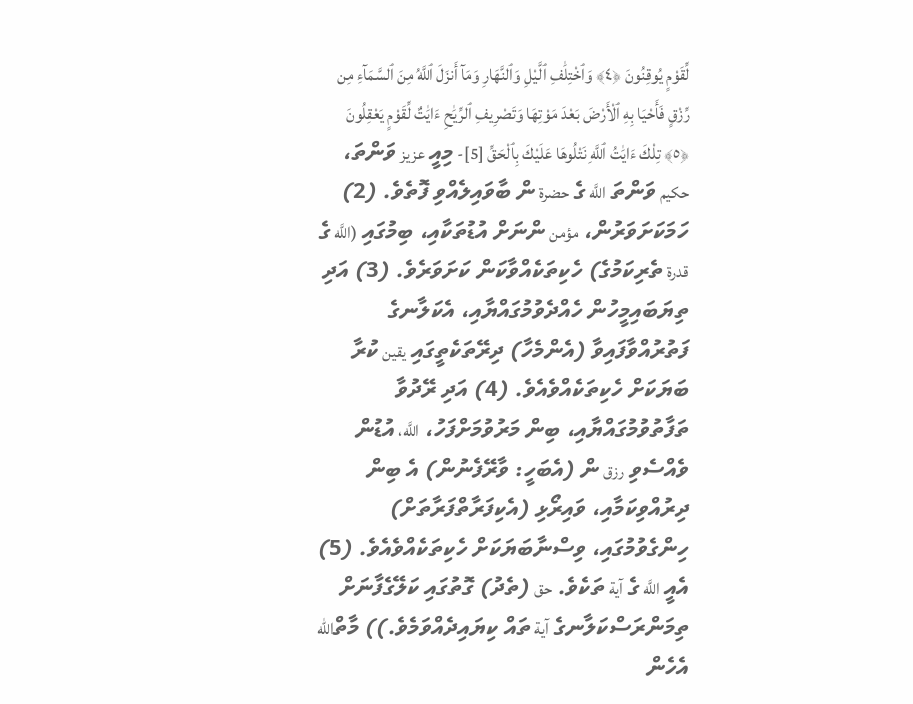لِّقَوْمٍ يُوقِنُونَ ﴿٤﴾ وَٱخْتِلَٰفِ ٱلَّيْلِ وَٱلنَّهَارِ وَمَآ أَنزَلَ ٱللَّهُ مِنَ ٱلسَّمَآءِ مِن رِّزْقٍ فَأَحْيَا بِهِ ٱلْأَرْضَ بَعْدَ مَوْتِهَا وَتَصْرِيفِ ٱلرِّيَٰحِ ءَايَٰتٌ لِّقَوْمٍ يَعْقِلُونَ ﴿٥﴾ تِلْكَ ءَايَٰتُ ٱللَّهِ نَتْلُوهَا عَلَيْكَ بِٱلْحَقِّ [5]- މިއީ عزيز ވަންތަ، حكيم ވަންތަ اللَّه ގެ حضرة ން ބާވައިލެއްވި ފޮތެވެ. (2) ހަމަކަށަވަރުން، مؤمن ންނަށް އުޑުތަކާއި، ބިމުގައި (اللَّه ގެ قدرة ތެރިކަމުގެ) ހެކިތަކެއްވާކަން ކަށަވަރެވެ. (3) އަދި ތިޔަބައިމީހުން ހެއްދެވުމުގައްޔާއި، އެކަލާނގެ ފަތުރުއްވާފައިވާ (އެންމެހާ) ދިރޭތަކެތީގައި يقين ކުރާ ބަޔަކަށް ހެކިތަކެއްވެއެވެ. (4) އަދި ރޭދުވާ ތަފާތުވުމުގައްޔާއި، ބިން މަރުވުމަށްފަހު، اللَّه، އުޑުން ވެއްސެވި رزق ން (އެބަހީ: ވާރޭފެނުން) އެ ބިން ދިރުއްވިކަމާއި، ވައިރޯޅި (އެކިފަރާތްފަރާތަށް) ހިންގެވުމުގައި، ވިސްނާބަޔަކަށް ހެކިތަކެއްވެއެވެ. (5) އެއީ اللَّه ގެ آية ތަކެވެ. حق (ތެދު) ގޮތުގައި ކަލޭގެފާނަށް ތިމަންރަސްކަލާނގެ آية ތައް ކިޔައިދެއްވަމެވެ.)) މާތްالله  އެހެން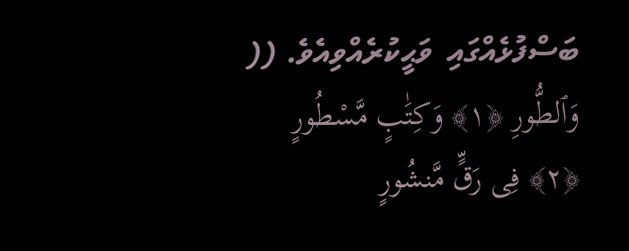ބަސްފުޅެއްގައި  ވަޙީކުރެއްވިއެވެ. (( وَٱلطُّورِ ﴿١﴾ وَكِتَٰبٍ مَّسْطُورٍ ﴿٢﴾ فِى رَقٍّ مَّنشُورٍ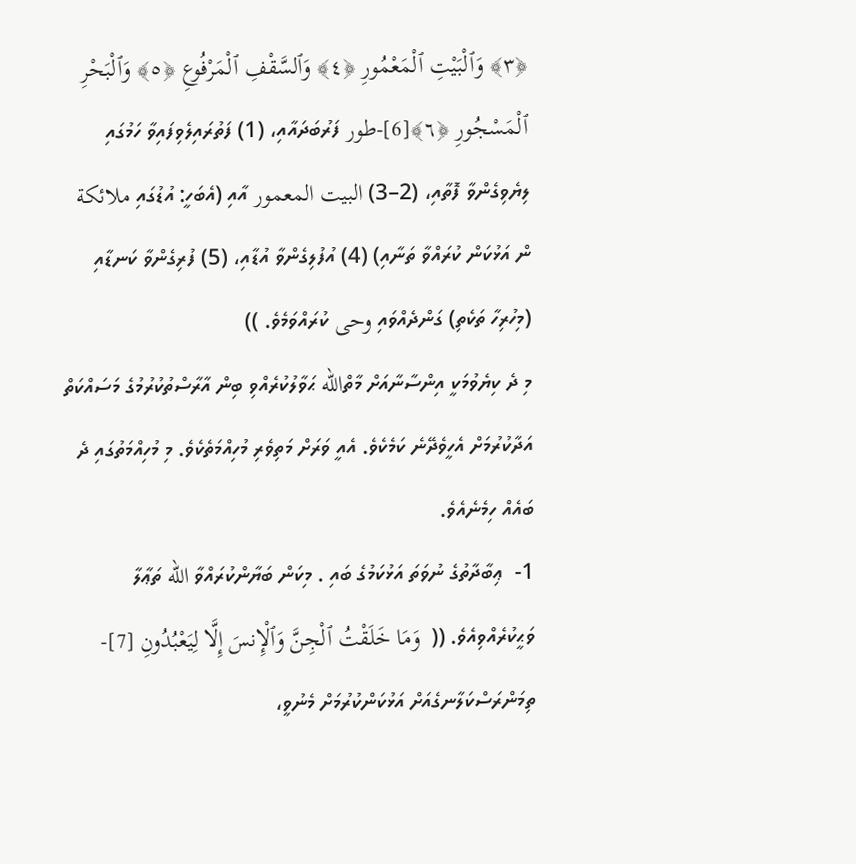﴿٣﴾ وَٱلْبَيْتِ ٱلْمَعْمُورِ ﴿٤﴾ وَٱلسَّقْفِ ٱلْمَرْفُوعِ ﴿٥﴾ وَٱلْبَحْرِ ٱلْمَسْجُورِ ﴿٦﴾[6]-طور ފަރުބަދައާއި، (1) ފަތުރައިލެވިފައިވާ ހަމުގައި ލިޔެވިގެންވާ ފޮތާއި، (2–3) البيت المعمور އާއި (އެބަހީ: އުޑުގައި ملائكة ން އަޅުކަން ކުރައްވާ ތަނާއި) (4) އުފުލިގެންވާ އުޑާއި، (5) ފުރިގެންވާ ކަނޑާއި (މިހުރިހާ ތަކެތި) ގަންދެއްވައި وحى ކުރައްވަމެވެ. ))
މި ދެ ކިޔެވުމަކީ އިންސާނާއަށް މާތްالله ޙަވާލުކުރެއްވި ބިން އާރާސްތުކުރުމުގެ މަސައްކަތް އަދާކުރުމަށް އެހީވެދޭނެ ކަމެކެވެ. އެއީ ވަރަށް މަތިވެރި މުހިއްމަތެކެވެ. މި މުހިއްމަތުގައި ދެ ބައެއް ހިމެނެއެވެ.
1-  ޢިބާދާތުގެ ނުވަތަ އަޅުކަމުގެ ބައި . މިކަން ބަޔާންކުރައްވާ الله ތަޢާލާ ވަޙީކުރެއްވިއެވެ. ((  وَمَا خَلَقْتُ ٱلْجِنَّ وَٱلْإِنسَ إِلَّا لِيَعْبُدُونِ [7]- ތިމަންރަސްކަލާނގެއަށް އަޅުކަންކުރުމަށް މެނުވީ،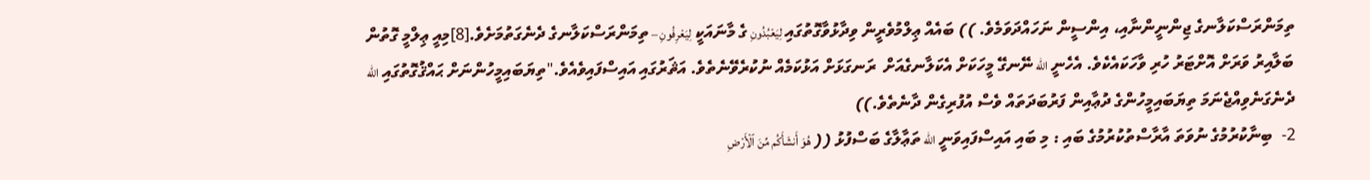ތިމަންރަސްކަލާނގެ ޖިންނީންނާއި، އިންސީން ނަހައްދަވަމެވެ. )) ބައެއް ޢިލްމުވެރީން ވިދާޅުވާގޮތުގައި لِيَعْبُدُونِ ގެ މާނައަކީ لِيَعْرِفُونِ – ތިމަންރަސްކަލާނގެ ދެނެގަތުމަށެވެ.[8]މިއީ ޢިލްމީ ގޮތުން ބަލާއިރު ވަރަށް އޮށްޓަރު ހުރި ވާހަކައެކެވެ. އެހެނީ الله ނޭނގޭ މީހަކަށް އެކަލާނގެއަށް  ރަނގަޅަށް އަޅުކަމެއް ނުކުރެވޭނެތެވެ. އަޘަރުގައި އައިސްފައިވެއެވެ."ތިޔަބައިމީހުންނަށް ޙައްޤުގޮތުގައި الله ދެނެގަނެވިއްޖެނަމަ ތިޔަބައިމީހުންގެ ދުޢާއިން ފަރުބަދަތައް ވެސް އުފުރިގެން ދާނެތެވެ.))
2-  ބިނާކުރުމުގެ ނުވަތަ އާރާސްތުކުރުމުގެ ބައި : މި ބައި އައިސްފައިވަނީ الله ތަޢާލާގެ ބަސްފުޅު (( هُوَ أَنشَأَكُم مِّنَ ٱلْأَرْضِ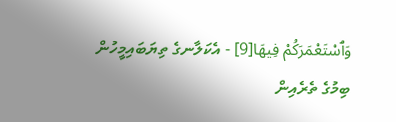وَٱسْتَعْمَرَكُمْ فِيهَا[9] - އެކަލާނގެ ތިޔަބައިމީހުން ބިމުގެ ތެރެއިން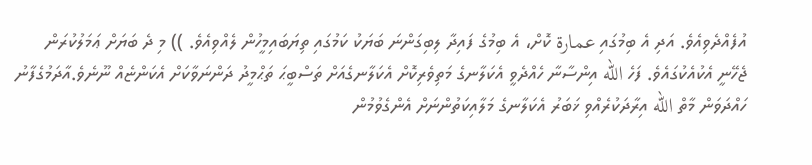އުފެއްދެވިއެވެ. އަދި އެ ބިމުގައި عمارة ކޮށް، އެ ބިމުގެ ފައިދާ ލިބިގަންނަ ބަޔަކު ކަމުގައި ތިޔަބައިމީހުން ލެއްވިއެވެ. )) މި ދެ ބަޔަށް ޢަމަލުކުރަން ޖެހޭނީ އެކުއެކުގައެވެ. ފަހެ الله އިންސާނާ ހެއްދެވީ އެކަލާނގެ މަތިވެރިކޮށް އެކަލާނގެއަށް ތަސްބީޙަ ތަޙްމީދު ދަންނަވާކަށް އެކަންޏެއް ނޫނެވެ.އާދަމުގެފާނު ހައްދަވަން މާތް الله އިރާދަކުރެއްވި ޚަބަރު އެކަލާނގެ މަލާއިކަތުންނަށް އެންގެވުމުން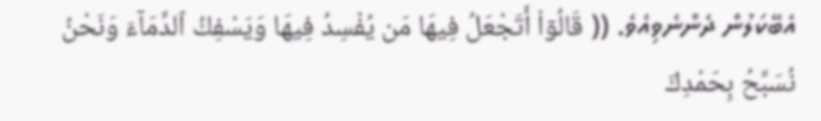އެބޭކަލުން ދެންނެވިއެވެ. (( قَالُوٓا۟ أَتَجْعَلُ فِيهَا مَن يُفْسِدُ فِيهَا وَيَسْفِكُ ٱلدِّمَآءَ وَنَحْنُ نُسَبِّحُ بِحَمْدِكَ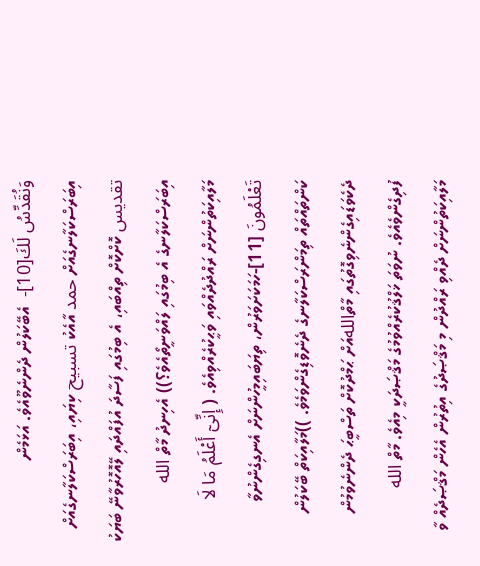وَنُقَدِّسُ لَكَ[10]-  އެބޭކަލުން ދެންނެވޫއެވެ. އަޅަމެން އިބަރަސްކަލާނގެއަށް حمد އާއެކު تسبيح ކިޔައި، އިބަރަސްކަލާނގެއަށް تقديس ކޮށްކޮށް ތިއްބައި، އެ ބިމުގައި ފަސާދަ އުފައްދައި ލޭއޮހޮރުވާނޭ ބަޔަކު އިބަރަސްކަލާނގެ އެ ބިމުގައި ލައްވަނީތޯއެވެ؟)) އެހިނދު މާތް الله މަލާއިކަތުންނަށް ރައްދުދެއްވައި ވަޙީކުރެއްވިއެވެ. ( إِنِّىٓ أَعْلَمُ مَا لَا تَعْلَمُونَ [11]-ހަމަކަށަވަރުން، ތިޔަބައިމީހުންނަށް އެނގިގެންނުވާ ކަންތައްތައް ތިމަންރަސްކަލާނގެ ދެނެވޮޑިގެންވަމެވެ. ))މަލާއިކަތް ބޭކަލުން ދެކެވަޑައިގެންނެވިގޮތުގައި މާތްاللهއަށް ޙަމްދުކޮށް ތަސްބީޙަ ދެންނެވުމުން ފުދިގެންވެއެވެ. ނުވަތަ ޚަލްޤުކުރެއްވުމުގެ މަޤްޞަދަކީ މިއެވެ. މާތް الله މަލާއިކަތުންނަށް ދެއްވި ރައްދުން މި މަޤްޞަދުގެ އިތުރުން އެހެން މަޤްޞަދެއް ވާ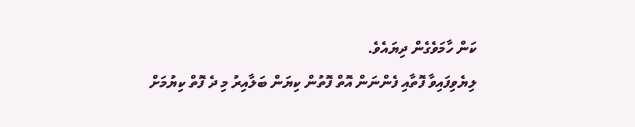ކަން ހާމަވެގެން ދިޔައެވެ.
ލިޔެވިފައިވާ ފޮތާއި ފެންނަން އޮތް ފޮތުން ކިޔަން ބަލާއިރު މި ދެ ފޮތް ކިޔުމަށް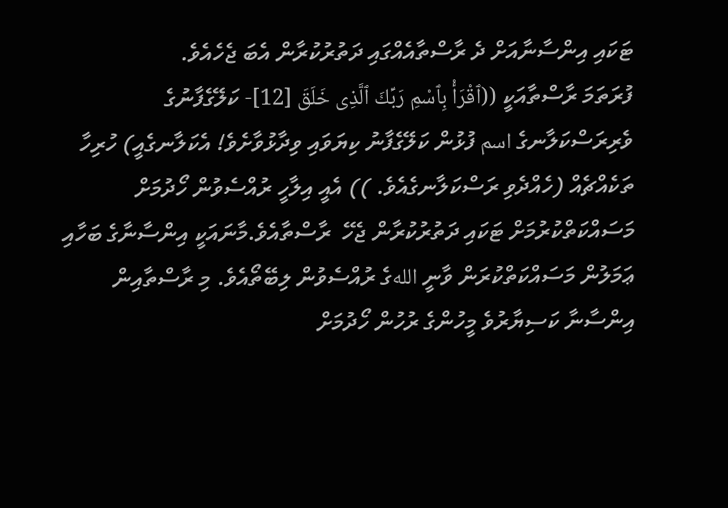ޓަކައި އިންސާނާއަށް ދެ ރާސްތާއެއްގައި ދަތުރުކުރާން އެބަ ޖެހެއެވެ.
ފުރަތަމަ ރާސްތާއަކީ ((ٱقْرَأْ بِٱسْمِ رَبِّكَ ٱلَّذِى خَلَقَ [12]- ކަލޭގެފާނުގެ ވެރިރަސްކަލާނގެ اسم ފުޅުން ކަލޭގެފާނު ކިޔަވައި ވިދާޅުވާށެވެ! އެކަލާނގެއީ) ހުރިހާ ތަކެއްޗެއް (ހެއްދެވި ރަސްކަލާނގެއެވެ. )) އެއީ އިލާހީ ރުއްސެވުން ހޯދުމަށް މަސައްކަތްކުރުމަށް ޓަކައި ދަތުރުކުރާން ޖެހޭ  ރާސްތާއެވެ.މާނައަކީ އިންސާނާގެ ބަހާއި ޢަމަލުން މަސައްކަތްކުރަން ވާނީ اللهގެ ރުއްސެވުން ލިބޭތޯއެވެ. މި ރާސްތާއިން އިންސާނާ ކަސިޔާރުވެ މީހުންގެ ރުހުން ހޯދުމަށް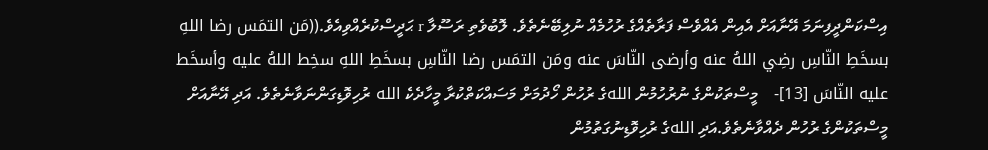އިސްކަންދީފިނަމަ އޭނާއަށް އެއިން އެއްވެސް ފަރާތެއްގެ ރުހުމެއް ނުލިބޭނެތެވެ. ލޮބުވެތި ރަސޫލާ r ޙަދީސްކުރެއްވިއެވެ.((مَن التمَس رضا اللهِ بسخَطِ النّاسِ رضِي اللهُ عنه وأرضى النّاسَ عنه ومَن التمَس رضا النّاسِ بسخَطِ اللهِ سخِط اللهُ عليه وأسخَط عليه النّاسَ [13]-   މީސްތަކުންގެ ނުރުހުމުން اللهގެ ރުހުން ހޯދުމަށް މަސައްކަތްކުރާ މީހާދެކެ الله ރުހިވޮޑިގަންނަވާނެތެވެ. އަދި އޭނާއަށް މީސްތަކުންގެ ރުހުން ދެއްވާނެތެވެ.އަދި اللهގެ ރުހިވޮޑިނުގަތުމުން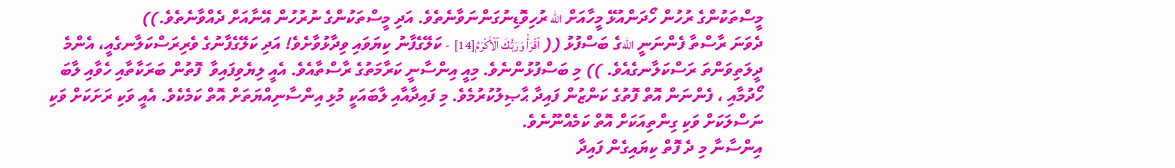މީސްތަކުންގެ ރުހުން ހޯދަންއުޅޭ މީހާއަށް الله ރުހިވޮޑިނުގަންނަވާނެތެވެ. އަދި މީސްތަކުންގެ ނުރުހުން އޭނާއަށް ދެއްވާނެތެވެ.))
ދެވަނަ ރާސްތާ ފެންނަނީ اللهގެ ބަސްފުޅު (( ٱقْرَأْ وَرَبُّكَ ٱلْأَكْرَمُ[14]  - ކަލޭގެފާނު ކިޔަވައި ވިދާޅުވާށެވެ! އަދި ކަލޭގެފާނުގެ ވެރިރަސްކަލާނގެއީ، އެންމެ ދީލަތިވަންތަ ރަސްކަލާނގެއެވެ. )) މި ބަސްފުޅުންނެވެ. މިއީ އިންސާނީ ކަރާމަތުގެ ރާސްތާއެވެ. އެއީ ލިޔެވިފައިވާ  ފޮތުން ބަރަކާތާއި ހެވާއި ލާބަ ހޯދުމާއި ، ފެންނަން އޮތް ފޮތުގެ ކަންޒުން ފައިދާ ޙާޞިލުކުރުމެވެ. މި ފައިދާއާއި ލާބައަކީ މުޅި އިންސާނިއްޔަތަށް އޮތް ކަމެކެވެ. އެއީ ވަކި ރަށަކަށް ވަކި ނަސްލަކަށް ވަކި ގިންތިއަކަށް އޮތް ކަމެއްނޫނެވެ.
އިންސާނާ މި ދެ ފޮތް ކިޔައިގެން ފައިދާ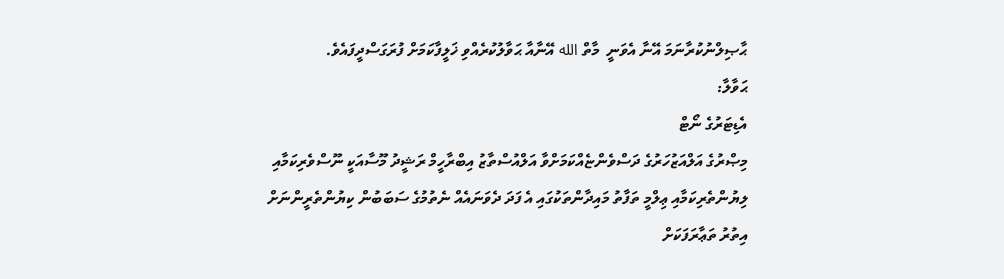ޙާޞިލްނުކުރާނަމަ އޭނާ އެވަނީ  މާތް الله އޭނާއާ ޙަވާލުކުރެއްވި ޚަލީފާކަމަށް ފުރަގަސްދީފައެވެ.
ޙަވާލާ:
އެޑިޓަރުގެ ނޯޓް
މިޞްރުގެ އަލްއަޒުހަރުގެ ދަސްވެންޏެއްކަމަށްވާ އަލްއުސްތާޒު އިބްރާހީމް ރަޝީދު މޫސާއަކީ ނޫސްވެރިކަމާއި ލިޔުންތެރިކަމާއި ޢިލްމީ ތަފާތު މައިދާންތަކުގައި އެ ފަދަ ދެވަނައެއް ނެތުމުގެ ސަބަބުން ކިޔުންތެރީންނަށް އިތުރު ތަޢާރަފަކަށް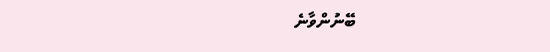ބޭނުންވާނެ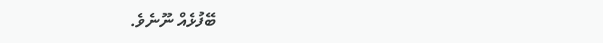ބޭފުޅެއް ނޫނެވެ.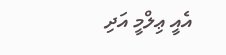އެއީ ޢިލްމީ އަދި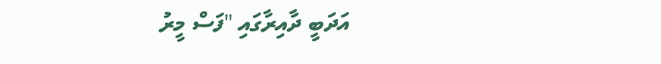އަދަބީ ދާއިރާގައި "ފަސް މީރު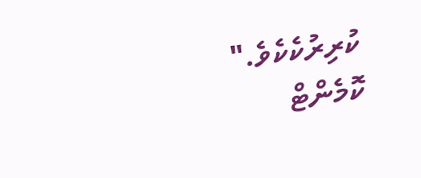ކުރިރުކެކެވެ."
ކޮމެންޓް